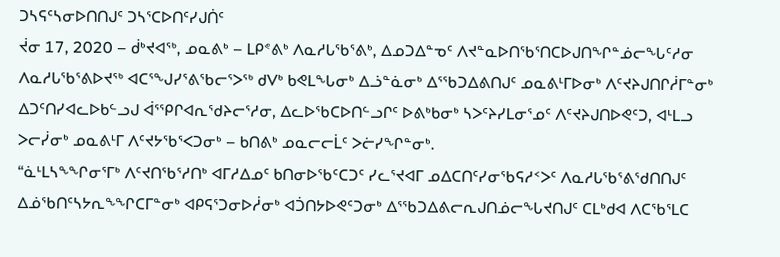ᑐᓴᕋᑦᓴᓂᐅᑎᑎᒍᑦ ᑐᓴᕐᑕᐅᑎᑦᓯᒍᑏᑦ
ᔫᓂ 17, 2020 – ᑰᒃᔪᐊᖅ, ᓄᓇᕕᒃ – ᒪᑭᕝᕕᒃ ᐱᓇᓱᒐᖃᕐᕕᒃ, ᐃᓄᑐᐃᓐᓀᑦ ᐱᔪᓐᓇᐅᑎᖃᕐᑎᑕᐅᒍᑎᖏᓐᓅᓕᖓᑦᓱᓂ ᐱᓇᓱᒐᖃᕐᕕᐅᔪᖅ ᐊᑕᕐᖑᓯᕐᕕᖃᓕᕐᐳᖅ ᑯᐯᒃ ᑲᕙᒪᖓᓂᒃ ᐃᓘᓐᓈᓂᒃ ᐃᕐᖃᑐᐃᕕᑎᒍᑦ ᓄᓇᕕᒻᒥᐅᓂᒃ ᐱᑦᔪᔨᒍᑎᒋᓲᒥᓐᓂᒃ ᐃᑐᑦᑎᓯᐊᓚᐅᑲᓪᓗᒍ ᐋᕐᕿᒋᐊᕆᖁᔨᓕᕐᓱᓂ, ᐃᓚᐅᖃᑕᐅᑎᓪᓗᒋᑦ ᐅᕕᒃᑲᓂᒃ ᓴᐳᑦᔨᓯᒪᓂᕐᓄᑦ ᐱᑦᔪᔨᒍᑎᐅᕙᑦᑐ, ᐊᒻᒪᓗ ᐳᓕᓰᓂᒃ ᓄᓇᕕᒻᒥ ᐱᑦᔪᔭᖃᕐᐸᑐᓂᒃ – ᑲᑎᕕᒃ ᓄᓇᓕᓕᒫᑦ ᐳᓖᓯᖏᓐᓂᒃ.
“ᓈᒻᒪᓴᖕᖏᓂᕐᒥᒃ ᐱᑦᔪᑎᖃᕐᓱᑎᒃ ᐊᒥᓱᐃᓄᑦ ᑲᑎᓂᐅᖃᑦᑕᑐᑦ ᓯᓚᕐᔪᐊᒥ ᓄᐃᑕᑎᑦᓯᓂᖃᕋᓱᑉᐳᑦ ᐱᓇᓱᒐᖃᕐᕕᖁᑎᑎᒍᑦ ᐃᓅᖃᑎᑦᓴᔭᕆᖕᖏᑕᒥᓐᓂᒃ ᐊᑭᕋᕐᑐᓂᐅᓲᓂᒃ ᐊᑑᑎᔭᐅᕙᑦᑐᓂᒃ ᐃᕐᖃᑐᐃᕕᓕᕆᒍᑎᓅᓕᖓᔪᑎᒍᑦ ᑕᒪᒃᑯᐊ ᐱᑕᖃᕐᒪᑕ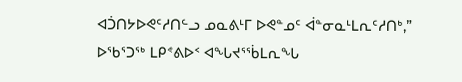ᐊᑑᑎᔭᐅᕙᑦᓱᑎᓪᓗ ᓄᓇᕕᒻᒥ ᐅᕙᓐᓄᑦ ᐋᓐᓂᓇᒻᒪᕆᑦᓱᑎᒃ,” ᐅᖃᕐᑐᖅ ᒪᑭᕝᕕᐅᑉ ᐊᖓᔪᕐᖄᒪᕆᖓ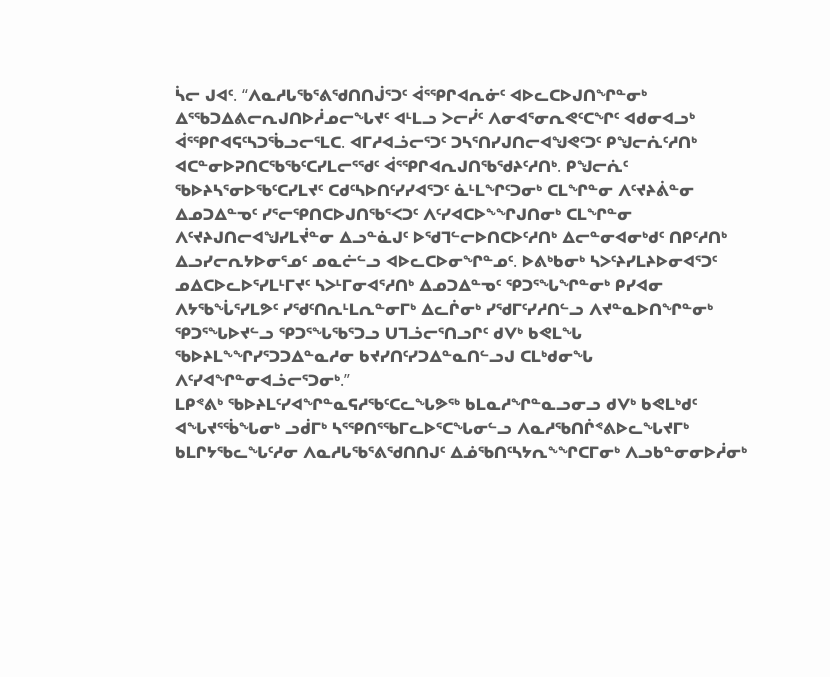ᓵᓕ ᒍᐊᑦ. “ᐱᓇᓱᒐᖃᕐᕕᖁᑎᑎᒎᕐᑐᑦ ᐋᕐᕿᒋᐊᕆᓃᑦ ᐊᐅᓚᑕᐅᒍᑎᖏᓐᓂᒃ ᐃᕐᖃᑐᐃᕕᓕᕆᒍᑎᐅᓲᓄᓕᖓᔪᑦ ᐊᒻᒪᓗ ᐳᓕᓰᑦ ᐱᓂᐊᕐᓂᕆᕙᑦᑕᖏᑦ ᐊᑯᓂᐊᓗᒃ ᐋᕐᕿᒋᐊᕋᑦᓴᑐᖄᓗᓕᕐᒪᑕ. ᐊᒥᓱᐊᓘᓕᕐᑐᑦ ᑐᓴᕐᑎᓯᒍᑎᓕᐊᖑᕙᑦᑐᑦ ᑭᖑᓕᕇᑦᓱᑎᒃ ᐊᑕᓐᓂᐅᕈᑎᑕᖃᖃᑦᑕᓯᒪᓕᕐᖁᑦ ᐋᕐᕿᒋᐊᕆᒍᑎᖃᖁᔨᑦᓱᑎᒃ. ᑭᖑᓕᕇᑦ ᖃᐅᔨᓴᕐᓂᐅᖃᑦᑕᓯᒪᔪᑦ ᑕᑯᑦᓴᐅᑎᑦᓯᓯᐊᕐᑐᑦ ᓈᒻᒪᖏᑦᑐᓂᒃ ᑕᒪᖏᓐᓂ ᐱᑦᔪᔨᕖᓐᓂ ᐃᓄᑐᐃᓐᓀᑦ ᓯᕐᓕᕿᑎᑕᐅᒍᑎᖃᕐᐸᑐᑦ ᐱᑦᓯᐊᑕᐅᖕᖏᒍᑎᓂᒃ ᑕᒪᖏᓐᓂ ᐱᑦᔪᔨᒍᑎᓕᐊᖑᓯᒪᔫᓐᓂ ᐃᓗᓐᓈᒍᑦ ᐅᖁᒣᓪᓕᐅᑎᑕᐅᑦᓱᑎᒃ ᐃᓕᓐᓂᐊᓂᒃᑯᑦ ᑎᑭᑦᓱᑎᒃ ᐃᓗᓯᓕᕆᔭᐅᓂᕐᓄᑦ ᓄᓇᓖᓪᓗ ᐊᐅᓚᑕᐅᓂᖏᓐᓄᑦ. ᐅᕕᒃᑲᓂᒃ ᓴᐳᑦᔨᓯᒪᔨᐅᓂᐊᕐᑐᑦ ᓄᐃᑕᐅᓚᐅᕐᓯᒪᒻᒥᔪᑦ ᓴᐳᒻᒥᓂᐊᕐᓱᑎᒃ ᐃᓄᑐᐃᓐᓀᑦ ᕿᑐᕐᖓᖏᓐᓂᒃ ᑭᓯᐊᓂ ᐱᔭᖃᖔᕐᓯᒪᕗᑦ ᓯᖁᑦᑎᕆᒻᒪᕆᓐᓂᒥᒃ ᐃᓚᒌᓂᒃ ᓯᖁᒥᑦᓯᓱᑎᓪᓗ ᐱᔪᓐᓇᐅᑎᖏᓐᓂᒃ ᕿᑐᕐᖓᐅᔪᓪᓗ ᕿᑐᕐᖓᖃᕐᑐᓗ ᑌᒣᓘᓕᕐᑎᓗᒋᑦ ᑯᐯᒃ ᑲᕙᒪᖓ ᖃᐅᔨᒪᖕᖏᓯᕐᑐᑐᐃᓐᓇᓱᓂ ᑲᔪᓯᑎᑦᓯᑐᐃᓐᓇᑎᓪᓗᒍ ᑕᒪᒃᑯᓂᖓ ᐱᑦᓯᐊᖏᓐᓂᐊᓘᓕᕐᑐᓂᒃ.”
ᒪᑭᕝᕕᒃ ᖃᐅᔨᒪᑦᓯᐊᖏᓐᓇᕋᓱᖃᑦᑕᓚᖓᕗᖅ ᑲᒪᓇᓱᖏᓐᓇᓗᓂᓗ ᑯᐯᒃ ᑲᕙᒪᒃᑯᑦ ᐊᖓᔪᕐᖄᖓᓂᒃ ᓗᑰᒥᒃ ᓴᕐᕿᑎᕐᖃᒥᓚᐅᕐᑕᖓᓂᓪᓗ ᐱᓇᓱᖃᑎᒌᕝᕕᐅᓚᖓᔪᒥᒃ ᑲᒪᒋᔭᖃᓚᖓᑦᓱᓂ ᐱᓇᓱᒐᖃᕐᕕᖁᑎᑎᒍᑦ ᐃᓅᖃᑎᑦᓴᔭᕆᖕᖏᑕᒥᓂᒃ ᐱᓗᑲᓐᓂᓂᐅᓲᓂᒃ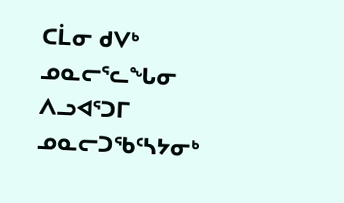ᑕᒫᓂ ᑯᐯᒃ ᓄᓇᓕᕐᓚᖓᓂ ᐱᓗᐊᕐᑐᒥ ᓄᓇᓕᑐᖃᑦᓴᔭᓂᒃ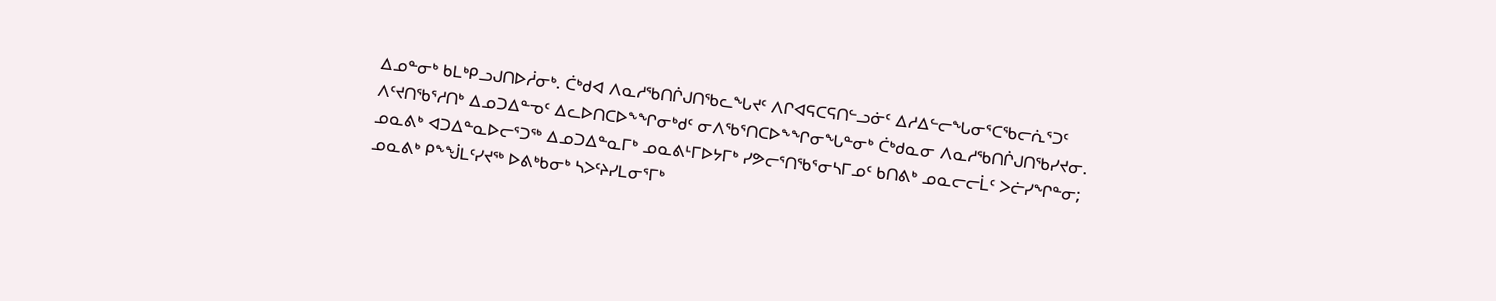ᐃᓄᓐᓂᒃ ᑲᒪᒃᑭᓗᒍᑎᐅᓲᓂᒃ. ᑖᒃᑯᐊ ᐱᓇᓱᖃᑎᒌᒍᑎᖃᓚᖓᔪᑦ ᐱᒋᐊᕋᑕᕋᑎᓪᓗᓃᑦ ᐃᓱᐃᓪᓕᖓᓂᕐᑕᖃᓕᕇᕐᑐᑦ ᐱᑦᔪᑎᖃᕐᓱᑎᒃ ᐃᓄᑐᐃᓐᓀᑦ ᐃᓚᐅᑎᑕᐅᖕᖏᓂᒃᑯᑦ ᓂᐱᖃᕐᑎᑕᐅᖕᖏᓂᖓᓐᓂᒃ ᑖᒃᑯᓇᓂ ᐱᓇᓱᖃᑎᒌᒍᑎᖃᓯᔪᓂ.
ᓄᓇᕕᒃ ᐊᑐᐃᓐᓇᐅᓕᕐᑐᖅ ᐃᓄᑐᐃᓐᓇᒥᒃ ᓄᓇᕕᒻᒥᐅᔭᒥᒃ ᓯᕗᓕᕐᑎᖃᕐᓂᓴᒥᓄᑦ ᑲᑎᕕᒃ ᓄᓇᓕᓕᒫᑦ ᐳᓖᓯᖏᓐᓂ; ᓄᓇᕕᒃ ᑭᖕᖒᒪᑦᓯᔪᖅ ᐅᕕᒃᑲᓂᒃ ᓴᐳᑦᔨᓯᒪᓂᕐᒥᒃ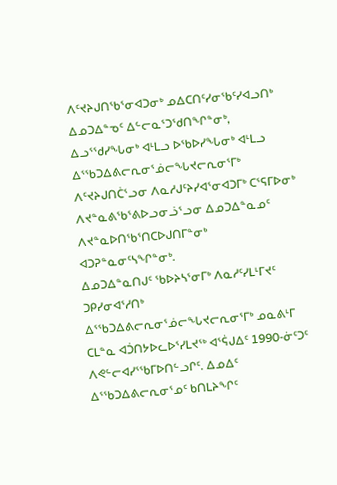ᐱᑦᔪᔨᒍᑎᖃᕐᓂᐊᑐᓂᒃ ᓄᐃᑕᑎᑦᓯᓂᖃᑦᓯᐊᓗᑎᒃ ᐃᓄᑐᐃᓐᓀᑦ ᐃᓪᓕᓇᕐᑐᖁᑎᖏᓐᓂᒃ, ᐃᓗᕐᖁᓯᖓᓂᒃ ᐊᒻᒪᓗ ᐅᖃᐅᓯᖓᓂᒃ ᐊᒻᒪᓗ ᐃᕐᖃᑐᐃᕕᓕᕆᓂᕐᓅᓕᖓᔪᓕᕆᓂᕐᒥᒃ ᐱᑦᔪᔨᒍᑎᑖᕐᓗᓂ ᐱᓇᓱᒍᑦᔨᓯᐊᕐᓂᐊᑐᒥᒃ ᑕᕐᕋᒥᐅᓂᒃ ᐱᔪᓐᓇᕕᖃᕐᕕᐅᓗᓂᓘᕐᓗᓂ ᐃᓄᑐᐃᓐᓇᓄᑦ ᐱᔪᓐᓇᐅᑎᖃᕐᑎᑕᐅᒍᑎᒥᓐᓂᒃ ᐊᑐᕈᓐᓇᓂᑦᓴᖏᓐᓂᒃ.
ᐃᓄᑐᐃᓐᓇᑎᒍᑦ ᖃᐅᔨᓴᕐᓂᒥᒃ ᐱᓇᓱᑦᓯᒪᒻᒥᔪᑦ ᑐᑭᓯᓂᐊᕐᓱᑎᒃ ᐃᕐᖃᑐᐃᕕᓕᕆᓂᕐᓅᓕᖓᔪᓕᕆᓂᕐᒥᒃ ᓄᓇᕕᒻᒥ ᑕᒪᓐᓇ ᐊᑑᑎᔭᐅᓚᐅᕐᓯᒪᔪᖅ ᐊᕐᕌᒍᐃᑦ 1990-ᓃᑦᑐᑦ ᐱᕙᓪᓕᐊᓯᕐᖃᒥᐅᑎᓪᓗᒋᑦ. ᐃᓄᐃᑦ ᐃᕐᖃᑐᐃᕕᓕᕆᓂᕐᓄᑦ ᑲᑎᒪᔨᖏᑦ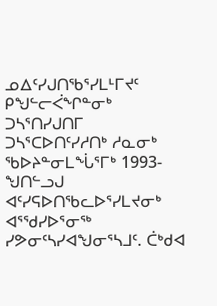ᓄᐃᑦᓯᒍᑎᖃᕐᓯᒪᒻᒥᔪᑦ ᑭᖑᓪᓕᐹᖏᓐᓂᒃ ᑐᓴᕐᑎᓯᒍᑎᒥ ᑐᓴᕐᑕᐅᑎᑦᓯᓱᑎᒃ ᓱᓇᓂᒃ ᖃᐅᔨᓐᓂᒪᖔᕐᒥᒃ 1993-ᖑᑎᓪᓗᒍ ᐊᑦᓯᕋᐅᑎᖃᓚᐅᕐᓯᒪᔪᓂᒃ ᐊᕐᖁᓯᐅᕐᓂᖅ ᓯᕗᓂᑦᓴᓯᐊᖑᓂᕐᓴᒧᑦ. ᑖᒃᑯᐊ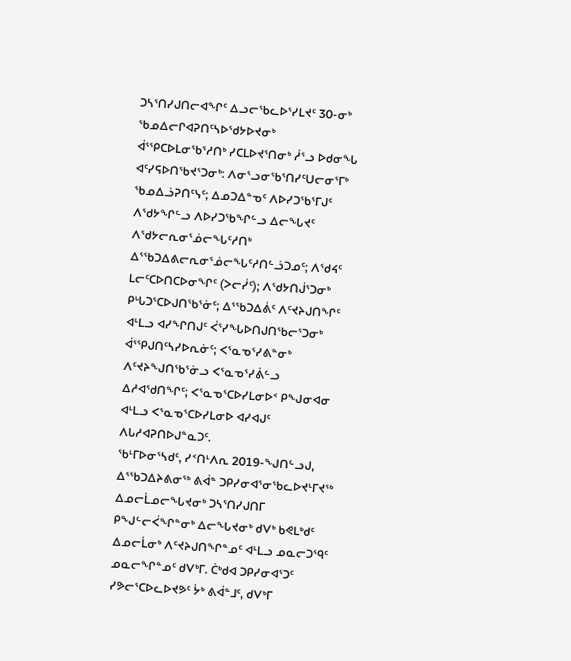ᑐᓴᕐᑎᓯᒍᑎᓕᐊᖏᑦ ᐃᓗᓕᖃᓚᐅᕐᓯᒪᔪᑦ 30-ᓂᒃ ᖃᓄᐃᓕᒋᐊᕈᑎᑦᓴᐅᖁᔭᐅᔪᓂᒃ ᐋᕐᕿᑕᐅᒪᓂᖃᕐᓱᑎᒃ ᓯᑕᒪᐅᔪᕐᑎᓂᒃ ᓲᕐᓗ ᐅᑯᓂᖓ ᐊᑦᓯᕋᐅᑎᖃᔪᕐᑐᓂᒃ: ᐱᓂᕐᓗᓂᖃᕐᑎᓯᑦᑌᓕᓂᕐᒥᒃ ᖃᓄᐃᓘᕈᑎᑦᓭᑦ; ᐃᓄᑐᐃᓐᓀᑦ ᐱᐅᓯᑐᖃᕐᒥᒍᑦ ᐱᖁᔭᖏᓪᓗ ᐱᐅᓯᑐᖃᖏᓪᓗ ᐃᓕᖓᔪᑦ ᐱᖁᔭᓕᕆᓂᕐᓅᓕᖓᑦᓱᑎᒃ ᐃᕐᖃᑐᐃᕕᓕᕆᓂᕐᓅᓕᖓᑦᓱᑎᓪᓘᑐᓄᑦ; ᐱᖁᔦᑦ ᒪᓕᑦᑕᐅᑎᑕᐅᓂᖏᑦ (ᐳᓕᓰᑦ); ᐱᖁᔭᑎᒎᕐᑐᓂᒃ ᑭᒡᒐᑐᕐᑕᐅᒍᑎᖃᕐᓃᑦ; ᐃᕐᖃᑐᐃᕖᑦ ᐱᑦᔪᔨᒍᑎᖏᑦ ᐊᒻᒪᓗ ᐊᓯᖏᑎᒍᑦ ᐹᕐᓯᖓᐅᑎᒍᑎᖃᓕᕐᑐᓂᒃ ᐋᕐᕿᒍᑎᑦᓴᓯᐅᕆᓃᑦ; ᐸᕐᓇᓀᕐᓯᕕᓐᓂᒃ ᐱᑦᔪᔨᖑᑎᖃᕐᓃᓗ ᐸᕐᓇᓀᕐᓯᕖᓪᓗ ᐃᓱᐊᖁᑎᖏᑦ; ᐸᕐᓇᓀᕐᑕᐅᓯᒪᓂᐅᑉ ᑭᖑᓂᐊᓂ ᐊᒻᒪᓗ ᐸᕐᓇᓀᕐᑕᐅᓯᒪᓂᐅ ᐊᓯᐊᒍᑦ ᐱᒐᓱᐊᕈᑎᐅᒍᓐᓇᑐᑦ.
ᖃᒻᒥᐅᓂᕐᓴᑯᑦ, ᓯᑉᑎᒻᐱᕆ 2019-ᖑᑎᓪᓗᒍ, ᐃᕐᖃᑐᐃᔨᕕᓂᖅ ᕕᐋᓐ ᑐᑭᓯᓂᐊᕐᓂᖃᓚᐅᔪᒻᒥᔪᖅ ᐃᓄᓕᒫᓄᓕᖓᔪᓂᒃ ᑐᓴᕐᑎᓯᒍᑎᒥ ᑭᖑᓪᓕᐹᖏᓐᓂᒃ ᐃᓕᖓᔪᓂᒃ ᑯᐯᒃ ᑲᕙᒪᒃᑯᑦ ᐃᓄᓕᒫᓂᒃ ᐱᑦᔪᔨᒍᑎᖏᓐᓄᑦ ᐊᒻᒪᓗ ᓄᓇᓕᑐᙯᑦ ᓄᓇᓕᖏᓐᓄᑦ ᑯᐯᒃᒥ. ᑖᒃᑯᐊ ᑐᑭᓯᓂᐊᕐᑐᑦ ᓯᕗᓕᕐᑕᐅᓚᐅᔪᕗᑦ ᔮᒃ ᕕᐋᓐᒧᑦ, ᑯᐯᒃᒥ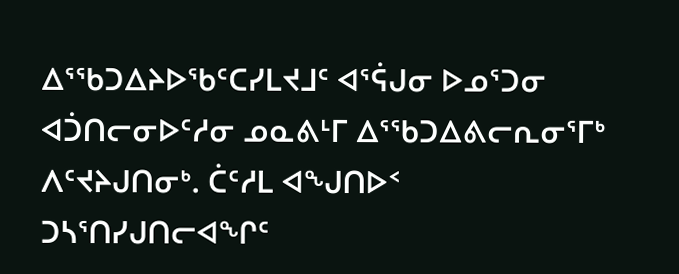ᐃᕐᖃᑐᐃᔨᐅᖃᑦᑕᓯᒪᔪᒧᑦ ᐊᕐᕌᒍᓂ ᐅᓄᕐᑐᓂ ᐊᑑᑎᓕᓂᐅᑦᓱᓂ ᓄᓇᕕᒻᒥ ᐃᕐᖃᑐᐃᕕᓕᕆᓂᕐᒥᒃ ᐱᑦᔪᔨᒍᑎᓂᒃ. ᑖᑦᓱᒪ ᐊᖑᑎᐅᑉ ᑐᓴᕐᑎᓯᒍᑎᓕᐊᖏᑦ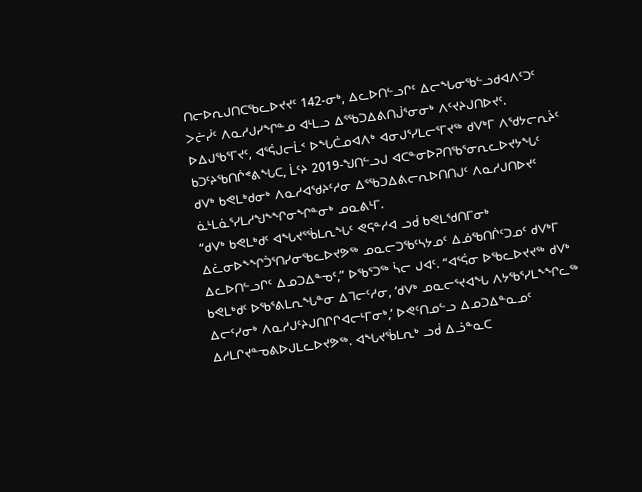ᑎᓕᐅᕆᒍᑎᑕᖃᓚᐅᔪᔪᑦ 142-ᓂᒃ, ᐃᓚᐅᑎᓪᓗᒋᑦ ᐃᓕᖓᓂᖃᓪᓗᑯᐊᐱᑦᑐᑦ ᐳᓖᓰᑦ ᐱᓇᓱᒍᓯᖏᓐᓄ ᐊᒻᒪᓗ ᐃᕐᖃᑐᐃᕕᑎᒎᕐᓂᓂᒃ ᐱᑦᔪᔨᒍᑎᐅᔪᑦ.
ᐅᐃᒍᖃᕐᒥᔪᑦ, ᐊᕐᕌᒍᓕᒫᑉ ᐅᖓᑖᓄᐊᐱᒃ ᐊᓂᒍᕐᓯᒪᓕᕐᒥᔪᖅ ᑯᐯᒃᒥ ᐱᖁᔭᓕᕆᔩᑦ ᑲᑐᑦᔨᖃᑎᒌᕝᕕᖓᑕ, ᒫᑦᔨ 2019-ᖑᑎᓪᓗᒍ ᐊᑕᓐᓂᐅᕈᑎᖃᕐᓂᕆᓚᐅᔪᔭᖓᑦ ᑯᐯᒃ ᑲᕙᒪᒃᑯᓂᒃ ᐱᓇᓱᐊᖁᔨᑦᓱᓂ ᐃᕐᖃᑐᐃᕕᓕᕆᐅᑎᑎᒍᑦ ᐱᓇᓱᒍᑎᐅᔪᑦ ᓈᒻᒪᓈᕐᓯᒪᓱᖑᖕᖏᓂᖏᓐᓂᒃ ᓄᓇᕕᒻᒥ.
“ᑯᐯᒃ ᑲᕙᒪᒃᑯᑦ ᐊᖓᔪᕐᖄᒪᕆᖓᑦ ᕙᕋᓐᓱᐊ ᓗᑰ ᑲᕙᒪᖁᑎᒥᓂᒃ ᐃᓛᓂᐅᖕᖏᑑᕐᑎᓯᓂᖃᓚᐅᔪᕗᖅ ᓄᓇᓕᑐᖃᑦᓴᔭᓄᑦ ᐃᓅᖃᑎᒌᑦᑐᓄᑦ ᑯᐯᒃᒥ ᐃᓚᐅᑎᓪᓗᒋᑦ ᐃᓄᑐᐃᓐᓀᑦ,” ᐅᖃᕐᑐᖅ ᓵᓕ ᒍᐊᑦ. “ᐊᕐᕌᓂ ᐅᖃᓚᐅᔪᔪᖅ ᑯᐯᒃ ᑲᕙᒪᒃᑯᑦ ᐅᖃᕐᕕᒪᕆᖓᓐᓂ ᐃᒣᓕᑦᓱᓂ, ‘ᑯᐯᒃ ᓄᓇᓕᕐᔪᐊᖓ ᐱᔭᖃᕐᓯᒪᖕᖏᓚᖅ ᐃᓕᑦᓯᓂᒃ ᐱᓇᓱᒍᑦᔨᒍᑎᒋᒋᐊᓕᒻᒥᓂᒃ,’ ᐅᕙᑦᑎᓄᓪᓗ ᐃᓄᑐᐃᓐᓇᓄᑦ ᐃᓱᒪᒋᔪᓐᓀᕕᐅᒍᒪᓚᐅᔪᕗᖅ. ᐊᖓᔪᖄᒪᕆᒃ ᓗᑰ ᐃᓘᓐᓇᑕ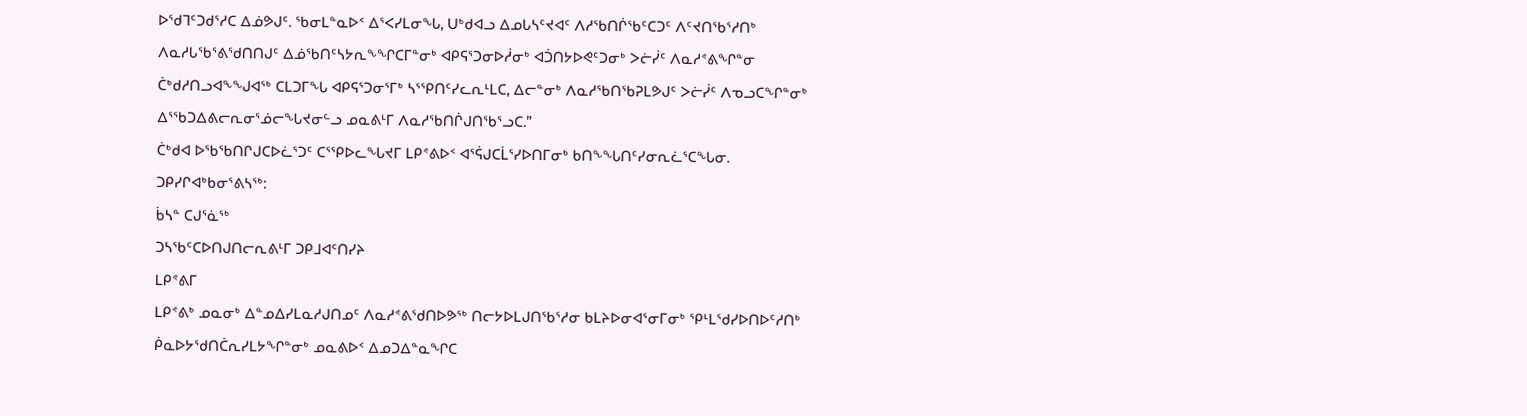ᐅᖁᒣᑦᑐᑯᕐᓱᑕ ᐃᓅᕗᒍᑦ. ᖃᓂᒪᓐᓇᐅᑉ ᐃᕐᐸᓯᒪᓂᖓ, ᑌᒃᑯᐊᓗ ᐃᓄᒐᓴᑦᔪᐊᑦ ᐱᓱᖃᑎᒌᖃᑦᑕᑐᑦ ᐱᑦᔪᑎᖃᕐᓱᑎᒃ ᐱᓇᓱᒐᖃᕐᕕᖁᑎᑎᒍᑦ ᐃᓅᖃᑎᑦᓴᔭᕆᖕᖏᑕᒥᓐᓂᒃ ᐊᑭᕋᕐᑐᓂᐅᓲᓂᒃ ᐊᑑᑎᔭᐅᕙᑦᑐᓂᒃ ᐳᓖᓰᑦ ᐱᓇᓱᕝᕕᖏᓐᓂ ᑖᒃᑯᓱᑎᓗᐊᖕᖑᐊᖅ ᑕᒪᑐᒥᖓ ᐊᑭᕋᕐᑐᓂᕐᒥᒃ ᓴᕐᕿᑎᑦᓯᓚᕆᒻᒪᑕ, ᐃᓕᓐᓂᒃ ᐱᓇᓱᖃᑎᖃᕈᒪᕗᒍᑦ ᐳᓖᓰᑦ ᐱᓀᓗᑕᖏᓐᓂᒃ ᐃᕐᖃᑐᐃᕕᓕᕆᓂᕐᓅᓕᖓᔪᓂᓪᓗ ᓄᓇᕕᒻᒥ ᐱᓇᓱᖃᑎᒌᒍᑎᖃᕐᓗᑕ.”
ᑖᒃᑯᐊ ᐅᖃᖃᑎᒋᒍᑕᐅᓛᕐᑐᑦ ᑕᕐᕿᐅᓚᖓᔪᒥ ᒪᑭᕝᕕᐅᑉ ᐊᕐᕌᒍᑕᒫᕐᓯᐅᑎᒥᓂᒃ ᑲᑎᖕᖓᑎᑦᓯᓂᕆᓛᕐᑕᖓᓂ.
ᑐᑭᓯᒋᐊᒃᑲᓂᕐᕕᓴᖅ:
ᑳᓴᓐ ᑕᒍᕐᓈᖅ
ᑐᓴᖃᑦᑕᐅᑎᒍᑎᓕᕆᕕᒻᒥ ᑐᑭᒧᐊᑦᑎᓯᔨ
ᒪᑭᕝᕕᒥ
ᒪᑭᕝᕕᒃ ᓄᓇᓂᒃ ᐃᓐᓄᐃᓯᒪᓇᓱᒍᑎᓄᑦ ᐱᓇᓱᕝᕕᖁᑎᐅᕗᖅ ᑎᓕᔭᐅᒪᒍᑎᖃᕐᓱᓂ ᑲᒪᔨᐅᓂᐊᕐᓂᒥᓂᒃ ᕿᒻᒪᖁᓯᐅᑎᐅᑦᓱᑎᒃ ᑮᓇᐅᔭᖁᑎᑖᕆᓯᒪᔭᖏᓐᓂᒃ ᓄᓇᕕᐅᑉ ᐃᓄᑐᐃᓐᓇᖏᑕ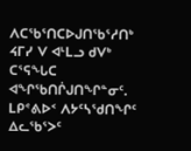ᐱᑕᖃᕐᑎᑕᐅᒍᑎᖃᕐᓱᑎᒃ ᔦᒥᓯ ᐯ ᐊᒻᒪᓗ ᑯᐯᒃ ᑕᕐᕋᖓᑕ ᐊᖏᖃᑎᒌᒍᑎᖏᓐᓂᑦ. ᒪᑭᕝᕕᐅᑉ ᐱᔭᑦᓴᖁᑎᖏᑦ ᐃᓚᖃᕐᐳᑦ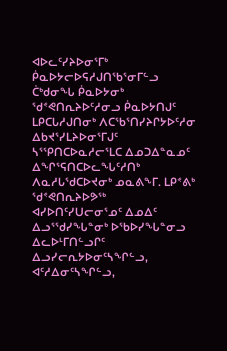ᐊᐅᓚᑦᓯᔨᐅᓂᕐᒥᒃ ᑮᓇᐅᔭᓕᐅᕋᓱᒍᑎᖃᕐᓂᒥᓪᓗ ᑖᒃᑯᓂᖓ ᑮᓇᐅᔭᓂᒃ ᖁᕝᕙᑎᕆᔨᐅᑦᓱᓂᓗ ᑮᓇᐅᔭᑎᒍᑦ ᒪᑭᑕᒐᓱᒍᑎᓂᒃ ᐱᑕᖃᕐᑎᓯᔨᒋᔭᐅᑦᓱᓂ ᐃᑲᔪᕐᓯᒪᔨᐅᓂᕐᒥᒍᑦ ᓴᕐᕿᑎᑕᐅᓇᓱᓕᕐᒪᑕ ᐃᓄᑐᐃᓐᓇᓄᑦ ᐃᖏᕐᕋᑎᑕᐅᓚᖓᑦᓱᑎᒃ ᐱᓇᓱᒐᖁᑕᐅᔪᓂᒃ ᓄᓇᕕᖕᒥ. ᒪᑭᕝᕕᒃ ᖁᕝᕙᑎᕆᔨᐅᕗᖅ ᐊᓯᐅᑎᑦᓯᑌᓕᓂᕐᓄᑦ ᐃᓄᐃᑦ ᐃᓗᕐᖁᓯᖓᓐᓂᒃ ᐅᖃᐅᓯᖓᓐᓂᓗ ᐃᓚᐅᒻᒥᑎᓪᓗᒋᑦ ᐃᓗᓯᓕᕆᔭᐅᓂᑦᓴᖏᓪᓗ, ᐊᑦᓱᐃᓂᑦᓴᖏᓪᓗ,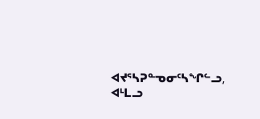ᐊᔪᕐᓴᕈᓐᓀᓂᑦᓴᖏᓪᓗ, ᐊᒻᒪᓗ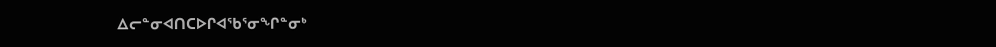ᐃᓕᓐᓂᐊᑎᑕᐅᒋᐊᖃᕐᓂᖏᓐᓂᒃ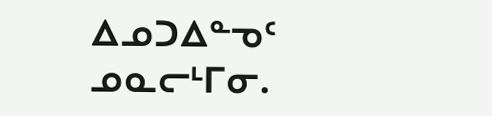ᐃᓄᑐᐃᓐᓀᑦ ᓄᓇᓕᒻᒥᓂ.